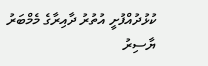ކުޅުދުއްފުށީ އުތުރު ދާއިރާގެ މެމްބަރު ޔާސިރު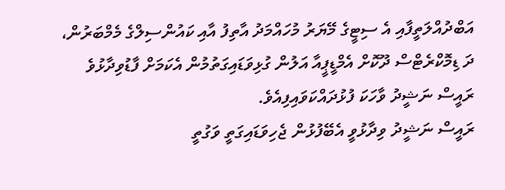އަބްދުއްލަތީފާއި އެ ސިޓީގެ މޭޔަރު މުހައްމަދު އާތިފު އާއި ކައުންސިލްގެ މެމްބަރުން، ދަ ޑިމޮކްރެޓްސް ދޫކޮށް އެމްޑީޕީއާ އަލުން ގުޅިވަޑައިގަތުމުން އެކަމަށް ފާޑުވިދާޅުވެ ރައީސް ނަޝީދު ވާހަކަ ފުޅުދައްކަވައިފިއެވެ.
ރައީސް ނަޝީދު ވިދާޅުވީ އެބޭފުޅުން ޖެހިވަޑައިގަތީ ވަގުތީ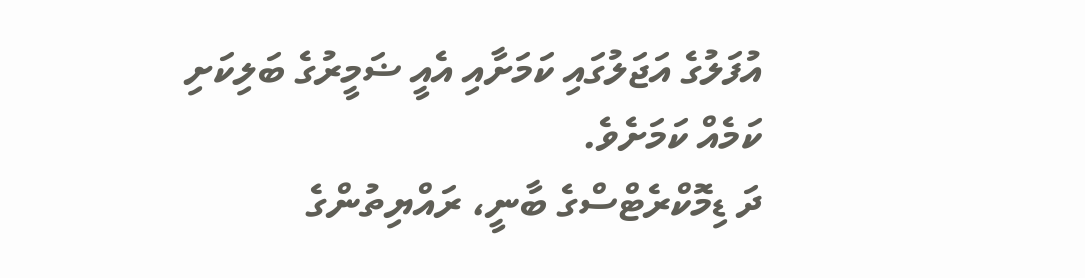އުފަލުގެ އަޖަލުގައި ކަމަށާއި އެއީ ޟަމީރުގެ ބަލިކަށި ކަމެއް ކަމަށެވެ.
ދަ ޑިމޮކްރެޓްސްގެ ބާނީ، ރައްޔިތުންގެ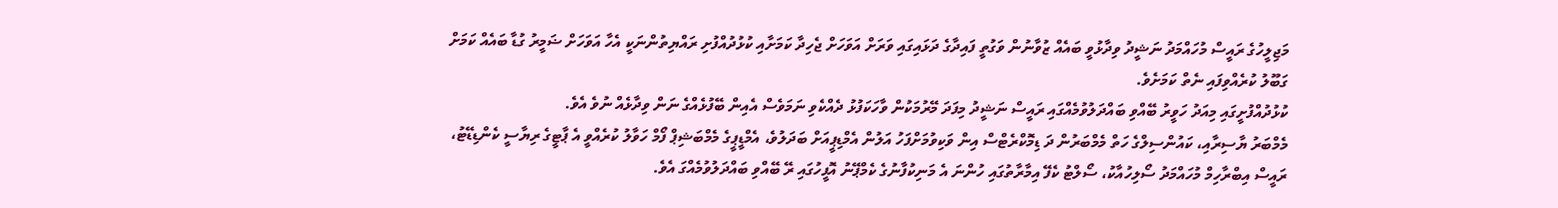މަޖިލީހުގެ ރައީސް މުހައްމަދު ނަޝީދު ވިދާޅުވީ ބައެއް ޒުވާނުން ވަގުތީ ފައިދާގެ ދަޅައިގައި ވަރަށް އަވަހަށް ޖެހިދާ ކަމަށާއި ކުޅުދުއްފުށި ރައްޔިތުންނަކީ އެހާ އަވަހަށް ޟަމީރު ގުޑާ ބައެއް ކަމަށް ގަބޫލު ކުރެއްވިފައި ނެތް ކަމަށެވެ.
ކުޅުދުއްފުށީގައި މިއަދު ހަވީރު ބޭއްވި ބައްދަލުވުމެއްގައި ރައީސް ނަޝީދު މިފަދަ މޭރުމަކުން ވާހަކަފުޅު ދެއްކެވި ނަމަވެސް އެއިން ބޭފުޅެއްގެ ނަން ވިދާޅެއް ނުވެ އެވެ.
މެމްބަރު ޔާސިރާއި، ކައުންސިލްގެ ހަތް މެމްބަރުން ދަ ޑިމޮކްރެޓްސް އިން ވަކިވުމަށްފަހު އަލުން އެމްޑިޕީއަށް ބަދަލުވެ، އެމްޑީޕީގެ މެމްބަޝިޕް ފޯމް ހަވާލު ކުރެއްވީ އެ ޕާޓީގެ ރިޔާސީ ކެންޑިޑޭޓު، ރައީސް އިބްރާހިމް މުހައްމަދު ސޯލިހުއާކު، ސޯލްޓު ކެފޭ އިމާރާތުގައި ހުންނަ އެ މަނިކުފާނުގެ ކެމްޕޭނު އޮފީހުގައި ރޭ ބޭއްވި ބައްދަލުވުމެއްގަ އެވެ.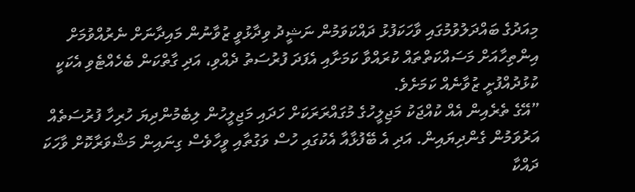މިއަދުގެ ބައްދަލުވުމުގައި ވާހަކަފުޅު ދައްކަވަމުން ނަޝީދު ވިދާޅުވީ ޒުވާނުން މައިދާނަށް ނެރުއްވުމަށް އިންތިހާއަށް މަސައްކަތްތައް ކުރައްވާ ކަމަށާއި އެފަދަ ފުރުސަތު ދެއްވި، އަދި ގާތްކަން ބެހެއްޓެވި އެކަކީ ކުޅުދުއްފުށީ ޒުވާނެއް ކަމަށެވެ.
”އޭގެ ތެރެއިން އެއް ކުއްޖަކު މަޖިލީހުގެ މުގައްރަރަކަށް ހަދައި މަޖިލީހުން ލިބެމުންދިޔަ ހުރިހާ ފުރުސަތެއް އަރުވަމުން ގެންދިޔައިން. އަދި އެ ބޭފުޅާއާ އެކުގައި ހުސް ވަގުތާއި ވީހާވެސް ގިނައިން މަޝްވަރާކޮށް ވާހަކަ ދައްކާ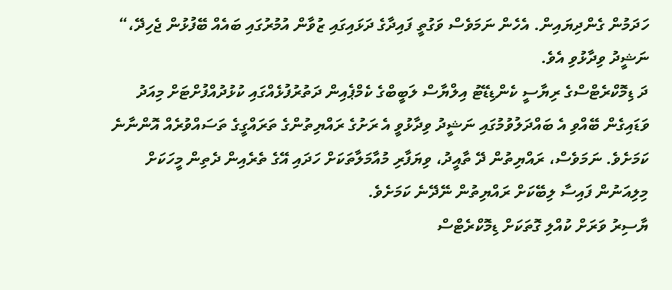ހަދަމުން ގެންދިޔައިން. އެހެން ނަމަވެސް ވަގުތީ ފައިދާގެ ދަޅައިގައި ޒުވާން އުމުރުގައި ބައެއް ބޭފުޅުން ޖެހިދޭ،“ ނަޝީދު ވިދާޅުވި އެވެ.
ދަ ޑިމޮކްރެޓްސްގެ ރިޔާސީ ކެންޑިޑޭޓު އިލްޔާސް ލަބީބްގެ ކެމްޕެއިން ދަތުރުފުޅެއްގައި ކުޅުދުއްފުށްޓަށް މިއަދު ވަޑައިގެން ބޭއްވި އެ ބައްދަލުވުމުގައި ނަޝީދު ވިދާޅުވީ އެ ރަށުގެ ރައްޔިތުންގެ ތަރައްގީގެ ތަސައްވުރެއް އޮންނާނެ ކަމަށެވެ. ނަމަވެސް، ރައްޔިތުން ދޭ ތާއީދު، ވިޔަފާރި މުއާމަލާތަކަށް ހަދައި އޭގެ ތެރެއިން ދެތިން މީހަކަށް މިލިއަނުން ފައިސާ ލިބޭކަށް ރައްޔިތުން ނޭދޭނެ ކަމަށެވެ.
ޔާސިރު ވަރަށް ކުއްލި ގޮތަކަށް ޑިމޮކްރެޓްސް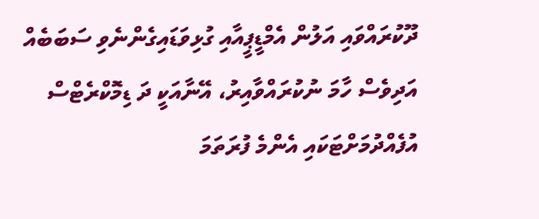ދޫކުރައްވައި އަލުން އެމްޑީޕީއާއި ގުޅިވަޑައިގެންނެވި ސަބަބެއް އަދިވެސް ހާމަ ނުކުރައްވާއިރު، އޭނާއަކީ ދަ ޑިމޮކްރެޓްސް އުފެއްދުމަށްޓަކައި އެންމެ ފުރަތަމަ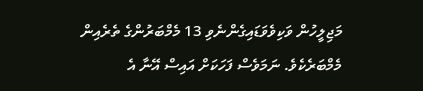މަޖިލީހުން ވަކިވެވަޑައިގެންނެވި 13 މެމްބަރުންގެ ތެރެއިން މެމްބަރެކެވެ. ނަމަވެސް ފަހަކަށް އައިސް އޭނާ އެ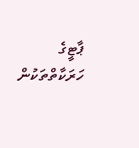ޕާޓީގެ ހަރަކާތްތަކުން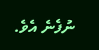ނުފެނެ އެވެ.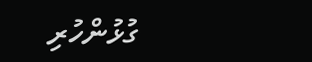ގުޅުންހުރި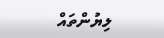ލިޔުންތައް